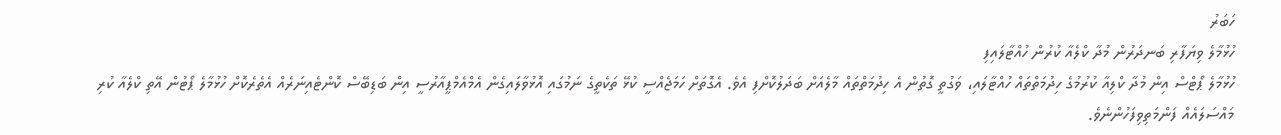ހަބަރު
ހުޅުމާލެ ވިޔަފާރި ބަނދަރުން މުދާ ކްލެއާ ކުރުން ހުއްޓާލައިފި
ހުޅުމާލެ ޕޯޓްސް އިން މުދާ ކްލިއާ ކުރުމުގެ ހިދުމަތްތައް ހުއްޓާލައި، ވަގުތީ ގޮތުން އެ ހިދުމަތްތައް މާލެއަށް ބަދަލުކޮށްފި އެވެ. އެގޮތަށް ހަމަޖެއްސީ ކުޅޭ ތަކެތީގެ ނަމުގައި އޮޅުވާލައިގެން އެމްއެމްޕީއާރުސީ އިން ބަޑިބޭސް ކޮންޓެއިނަރެއް އެތެރެކޮށް ހުޅުމާލެ ޕޯޓުން އޭތި ކްލެއާ ކުރި މައްސަލައެއް ފަންމަތިވިފަހުންނެވެ.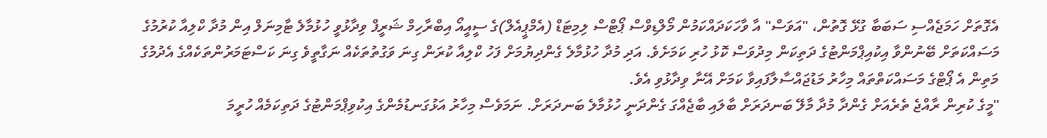އެގޮތަށް ހަމަޖެއްސި ސަބަބާ ގުޅޭ ގޮތުން، "އަވަސް" އާ ވާހަކަދައްކަމުން މޯލްޑިވްސް ޕޯޓްސް ލިމިޓަޑް (އެމްޕީއެލް)ގެ ސީއީއޯ އިބްރާހިމް ޝަރީފް ވިދާޅުވީ ހުޅުމާލެ ޓާމިނަލް އިން މުދާ ކްލިއާ ކުރުމުގެ މަސައްކަތަށް ބޭނުންވާ އިކުއިޕްމަންޓުގެ ދަތިކަން މިދުވަސް ކޮޅު ހުރި ކަމަށެވެ. އަދި މުދާ ހުޅުމާލެ ގެންދިޔުމަށް ފަހު ކްލިއާ ކުރަން ގިނަ ވަގުތުތަކެއް ނަގާތީވެ ގިނަ ކަސްޓަމަރުންތަކެއްގެ އެދުމުގެ މަތިން އެ ޕޯޓްގެ މަސައްކަތްތައް މިހާރު މަޑުޖައްސާލާފައިވާ ކަމަށް އޭނާ ވިދާޅުވި އެވެ.
"މީގެ ކުރިން ރާއްޖެ ތެރެއަށް ގެންދާ މުދާ މާލޭ ބަނދަރަށް ބާލައި ބާޖެއްގަ ގެންދަނީ ހުޅުމާލެ ބަނދަރަށް. ނަމަވެސް މިހާރު އަޅުގަނޑުމެންގެ އިކުވިޕްމަންޓުގެ ދަތިކަމެއް ހުރީމަ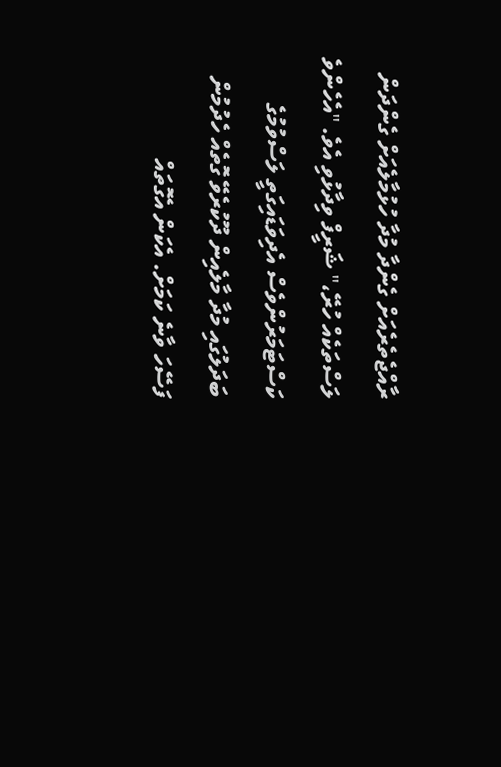ރާއްޖެތެރެއަށް ގެންދާ މުދާ ހުޅުމާލެއަށް ގެންދަން ލަސްތަކެއް ހުރޭ،" ޝަރީފް ވިދާޅުވި އެވެ. "އެހެންވެ ކަސްޓަމަރުންވެސް އެދިވަޑައިގަތީ ލަސްވުމުގެ ބަދަލުގައި މުދާ މާލެއިން ދޫކުރެވޭ ގޮތެއް ހެދުމުން ފަސޭހަ ވާނެ ކަމަށް. އެކަން އެގޮތައް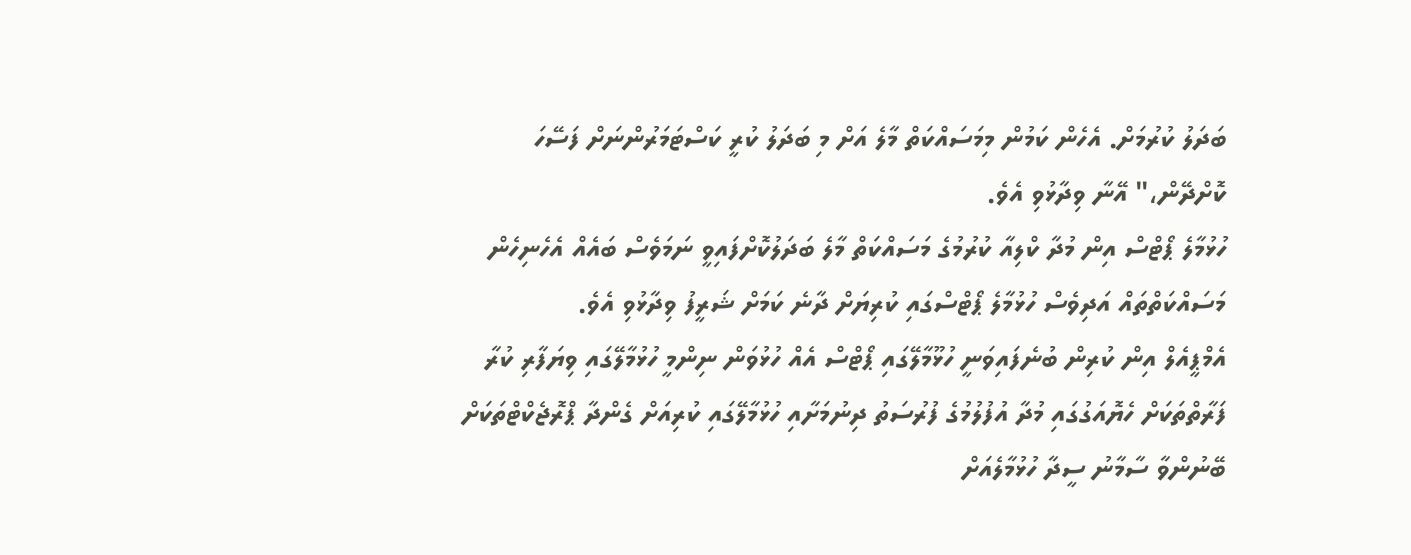ބަދަލު ކުރުމަށް. އެހެން ކަމުން މިމަސައްކަތް މާލެ އަށް މި ބަދަލު ކުރީ ކަސްޓަމަރުންނަށް ފަސޭހަ ކޮށްދޭން،" އޭނާ ވިދާޅުވި އެވެ.
ހުޅުމާލެ ޕޯޓްސް އިން މުދާ ކްލިއާ ކުރުމުގެ މަސައްކަތް މާލެ ބަދަލުކޮށްފައިވީ ނަމަވެސް ބައެއް އެހެނިހެން މަސައްކަތްތައް އަދިވެސް ހުޅުމާލެ ޕޯޓްސްގައި ކުރިޔަށް ދާނެ ކަމަށް ޝަރީފު ވިދާޅުވި އެވެ.
އެމްޕީއެލް އިން ކުރިން ބުނެފައިވަނީ ހުޅޫމާލޭގައި ޕޯޓްސް އެއް ހުޅުވަން ނިންމީ ހުޅުމާލޭގައި ވިޔަފާރި ކުރާ ފަރާތްތަކަށް ހެޔޮއަގުގައި މުދާ އުފުލުމުގެ ފުރުސަތު ދިނުމަށާއި ހުޅުމާލޭގައި ކުރިއަށް ގެންދާ ޕްރޮޖެކްޓްތަކަށް ބޭނުންވާ ސާމާނު ސީދާ ހުޅުމާލެއަށް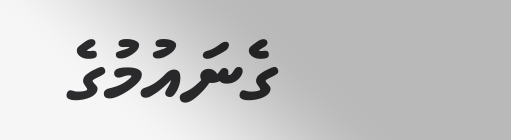ގެނައުމުގެ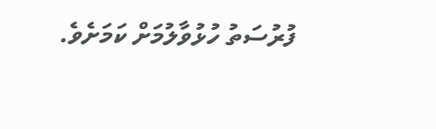ފުރުސަތު ހުޅުވާލުމަށް ކަމަށެވެ.